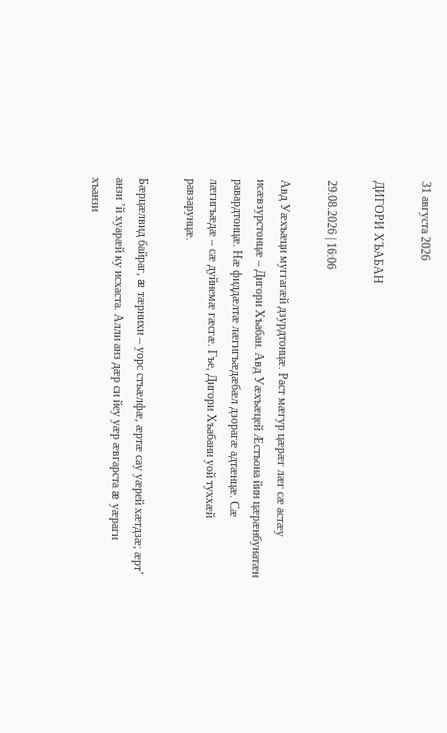31 августа 2026

ДИГОРИ ХЪАБАН

29.08.2026 | 16:06

Авд Уæхъæци муггагæй дзурдтонцæ. Раст мæгур цæрæг лæг сæ астæу исæвзурстонцæ – Дигори Хъабан. Авд Уæхъæцей Æстъона йин цæрæнбунатæн равардтонцæ. Нæ фиддæлтæ лæгигъæдæбæл дзорагæ адтæнцæ. Сæ лæгигъæдæ – сæ дуйнемæ гæсгæ. Гъе, Дигори Хъабани уой туххæй равзарунцæ.

Бæрцæлвид байраг, æ тæрнихи – уорс стъæлфæ, æртæ сау уæрей хæтдзæ; æрт’ анзи ’й хуарæй ку исхаста. Алли анз дæр си йеу уæр æвгарста æ уæраги хъанзи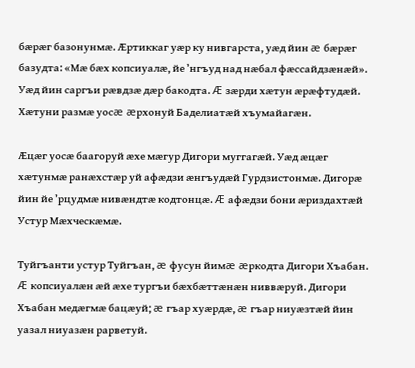бæрæг базонунмæ. Æртиккаг уæр ку нивгарста, уæд йин æ бæрæг базудта: «Мæ бæх копсиуалæ, йе ’нгъуд над нæбал фæссайдзæнæй». Уæд йин саргъи рæвдзæ дæр бакодта. Æ зæрди хæтун æрæфтудæй. Хæтуни размæ уосæ æрхонуй Баделиатæй хъумайагæн.

Æцæг уосæ баагоруй æхе мæгур Дигори муггагæй. Уæд æцæг хæтунмæ ранæхстæр уй афæдзи æнгъудæй Гурдзистонмæ. Дигорæ йин йе ’рцудмæ нивæндтæ кодтонцæ. Æ афæдзи бони æриздахтæй Устур Мæхческæмæ.

Туйгъанти устур Туйгъан, æ фусун йимæ æркодта Дигори Хъабан. Æ копсиуалæн æй æхе тургъи бæхбæттæнæн ниввæруй. Дигори Хъабан медæгмæ бацæуй; æ гъар хуæрдæ, æ гъар ниуæзтæй йин уазал ниуазæн рарветуй.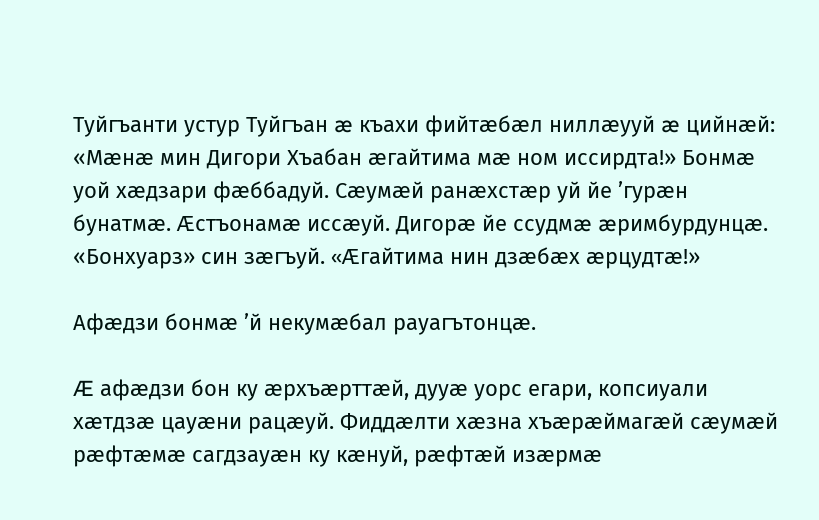Туйгъанти устур Туйгъан æ къахи фийтæбæл ниллæууй æ цийнæй: «Мæнæ мин Дигори Хъабан æгайтима мæ ном иссирдта!» Бонмæ уой хæдзари фæббадуй. Сæумæй ранæхстæр уй йе ’гурæн бунатмæ. Æстъонамæ иссæуй. Дигорæ йе ссудмæ æримбурдунцæ. «Бонхуарз» син зæгъуй. «Æгайтима нин дзæбæх æрцудтæ!»

Афæдзи бонмæ ’й некумæбал рауагътонцæ.

Æ афæдзи бон ку æрхъæрттæй, дууæ уорс егари, копсиуали хæтдзæ цауæни рацæуй. Фиддæлти хæзна хъæрæймагæй сæумæй рæфтæмæ сагдзауæн ку кæнуй, рæфтæй изæрмæ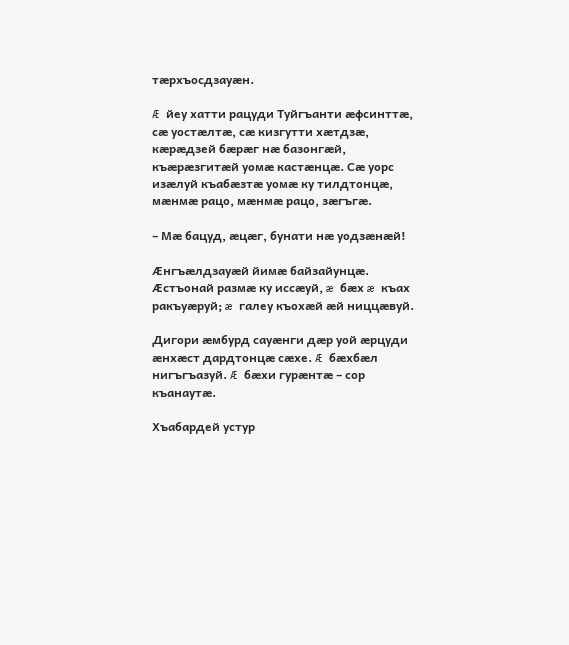тæрхъосдзауæн.

Æ йеу хатти рацуди Туйгъанти æфсинттæ, сæ уостæлтæ, сæ кизгутти хæтдзæ, кæрæдзей бæрæг нæ базонгæй, къæрæзгитæй уомæ кастæнцæ. Сæ уорс изæлуй къабæзтæ уомæ ку тилдтонцæ, мæнмæ рацо, мæнмæ рацо, зæгъгæ.

– Мæ бацуд, æцæг, бунати нæ уодзæнæй!

Æнгъæлдзауæй йимæ байзайунцæ. Æстъонай размæ ку иссæуй, æ бæх æ къах ракъуæруй; æ галеу къохæй æй ниццæвуй.

Дигори æмбурд сауæнги дæр уой æрцуди æнхæст дардтонцæ сæхе. Æ бæхбæл нигъгъазуй. Æ бæхи гурæнтæ – сор къанаутæ.

Хъабардей устур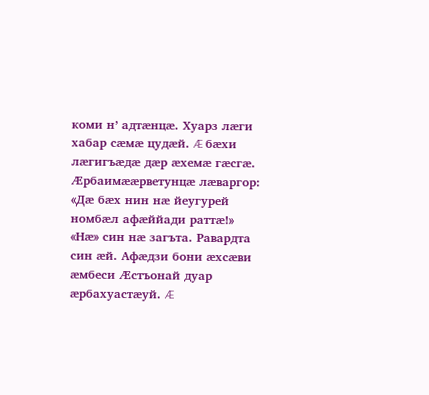коми н’ адтæнцæ. Хуарз лæги хабар сæмæ цудæй. Æ бæхи лæгигъæдæ дæр æхемæ гæсгæ. Æрбаимææрветунцæ лæваргор: «Дæ бæх нин нæ йеугурей номбæл афæййади раттæ!» «Нæ» син нæ загъта. Равардта син æй. Афæдзи бони æхсæви æмбеси Æстъонай дуар æрбахуастæуй. Æ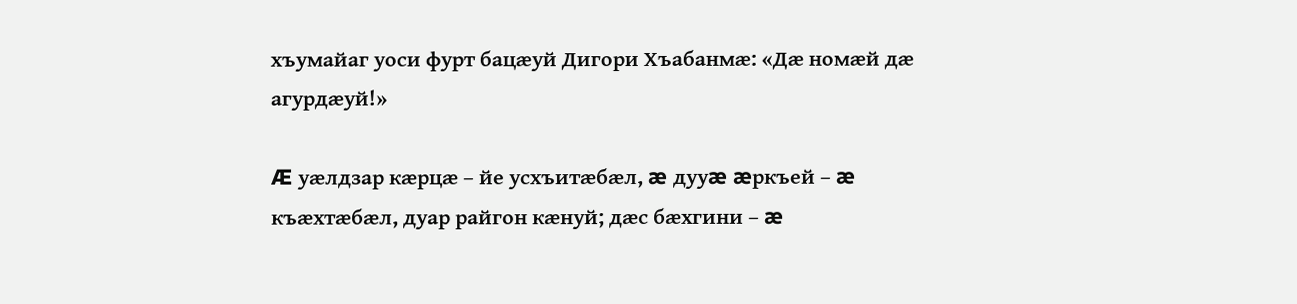хъумайаг уоси фурт бацæуй Дигори Хъабанмæ: «Дæ номæй дæ агурдæуй!»

Æ уæлдзар кæрцæ – йе усхъитæбæл, æ дууæ æркъей – æ къæхтæбæл, дуар райгон кæнуй; дæс бæхгини – æ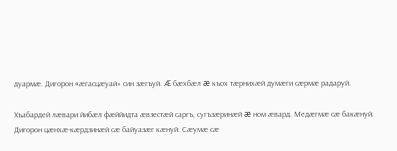дуармæ. Дигорон «æгасцæуай» син зæгъуй. Æ бæхбæл æ къох тæрнихæй думæги сæрмæ радаруй.

Хъабардей лæвари йибæл фæййидта æвзестæй саргъ, сугъзæринæй æ ном æвард. Медæгмæ сæ бакæнуй. Дигорон цæнхæ-кæрдзинæй сæ байуазæг кæнуй. Сæумæ сæ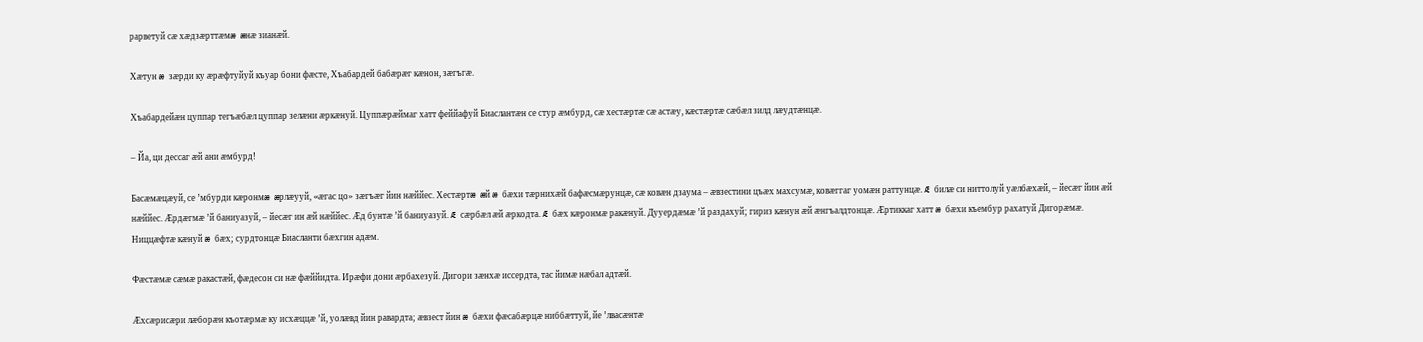рарветуй сæ хæдзæрттæмæ æнæ зианæй.

Хæтун æ зæрди ку æрæфтуйуй къуар бони фæсте, Хъабардей бабæрæг кæнон, зæгъгæ.

Хъабардейæн цуппар тегъæбæл цуппар зелæни æркæнуй. Цуппæрæймаг хатт феййафуй Биаслантæн се стур æмбурд, сæ хестæртæ сæ астæу, кæстæртæ сæбæл зилд лæудтæнцæ.

– Йа, ци дессаг æй ани æмбурд!

Басæмæцæуй, се ’мбурди кæронмæ æрлæууй, «æгас цо» зæгъæг йин нæййес. Хестæртæ æй æ бæхи тæрнихæй бафæсмæрунцæ, сæ ковæн дзаума – æвзестини цъæх махсумæ, ковæггаг уомæн раттунцæ. Æ билæ си ниттолуй уæлбæхæй, – йесæг йин æй нæййес. Æрдæгмæ ’й баниуазуй, – йесæг ин æй нæййес. Æд бунтæ ’й баниуазуй. Æ сæрбæл æй æркодта. Æ бæх кæронмæ ракæнуй. Дууердæмæ ’й раздахуй; гириз кæнун æй æнгъалдтонцæ. Æртиккаг хатт æ бæхи къембур рахатуй Дигорæмæ. Ниццæфтæ кæнуй æ бæх; сурдтонцæ Биасланти бæхгин адæм.

Фæстæмæ сæмæ ракастæй, фæдесон си нæ фæййидта. Ирæфи дони æрбахезуй. Дигори зæнхæ иссердта, тас йимæ нæбал адтæй.

Æхсæрисæри лæборæн къотæрмæ ку исхæццæ ’й, уолæвд йин равардта; æвзест йин æ бæхи фæсабæрцæ ниббæттуй, йе ’лвасæнтæ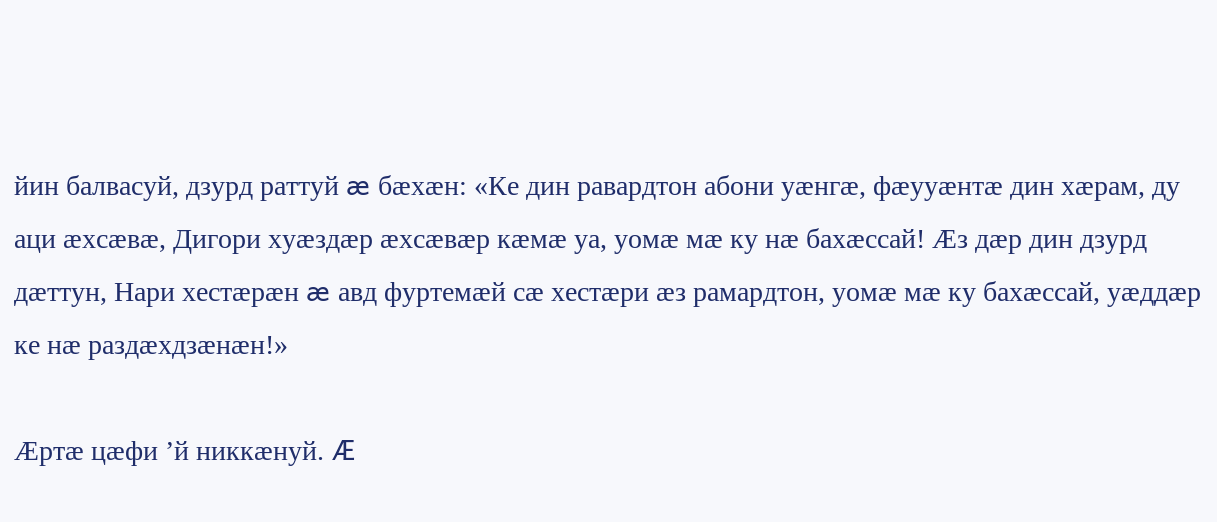йин балвасуй, дзурд раттуй æ бæхæн: «Ке дин равардтон абони уæнгæ, фæууæнтæ дин хæрам, ду аци æхсæвæ, Дигори хуæздæр æхсæвæр кæмæ уа, уомæ мæ ку нæ бахæссай! Æз дæр дин дзурд дæттун, Нари хестæрæн æ авд фуртемæй сæ хестæри æз рамардтон, уомæ мæ ку бахæссай, уæддæр ке нæ раздæхдзæнæн!»

Æртæ цæфи ’й никкæнуй. Æ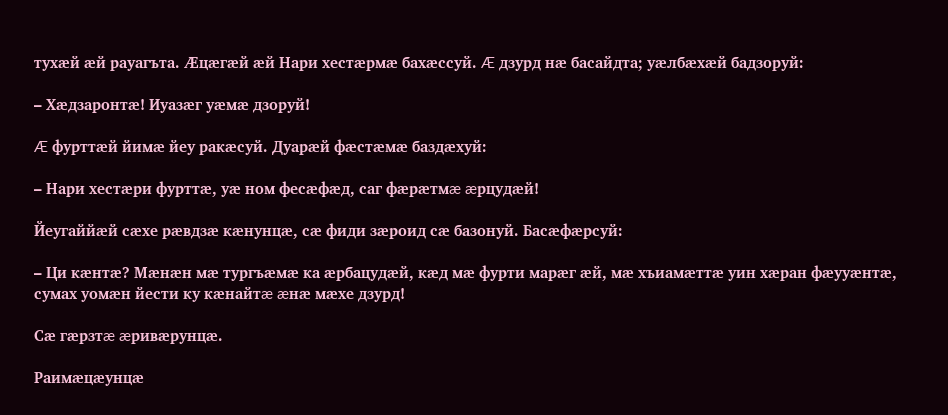тухæй æй рауагъта. Æцæгæй æй Нари хестæрмæ бахæссуй. Æ дзурд нæ басайдта; уæлбæхæй бадзоруй:

– Хæдзаронтæ! Иуазæг уæмæ дзоруй!

Æ фурттæй йимæ йеу ракæсуй. Дуарæй фæстæмæ баздæхуй:

– Нари хестæри фурттæ, уæ ном фесæфæд, саг фæрæтмæ æрцудæй!

Йеугаййæй сæхе рæвдзæ кæнунцæ, сæ фиди зæроид сæ базонуй. Басæфæрсуй:

– Ци кæнтæ? Мæнæн мæ тургъæмæ ка æрбацудæй, кæд мæ фурти марæг æй, мæ хъиамæттæ уин хæран фæууæнтæ, сумах уомæн йести ку кæнайтæ æнæ мæхе дзурд!

Сæ гæрзтæ æривæрунцæ.

Раимæцæунцæ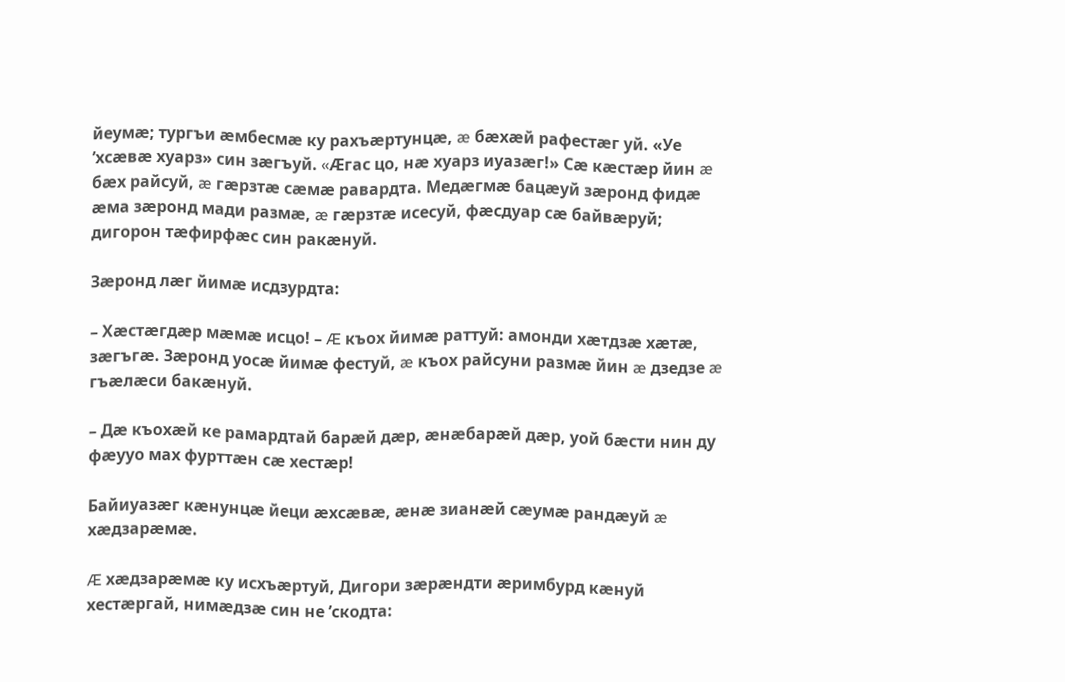йеумæ; тургъи æмбесмæ ку рахъæртунцæ, æ бæхæй рафестæг уй. «Уе ’хсæвæ хуарз» син зæгъуй. «Æгас цо, нæ хуарз иуазæг!» Сæ кæстæр йин æ бæх райсуй, æ гæрзтæ сæмæ равардта. Медæгмæ бацæуй зæронд фидæ æма зæронд мади размæ, æ гæрзтæ исесуй, фæсдуар сæ байвæруй; дигорон тæфирфæс син ракæнуй.

Зæронд лæг йимæ исдзурдта:

– Хæстæгдæр мæмæ исцо! – Æ къох йимæ раттуй: амонди хæтдзæ хæтæ, зæгъгæ. Зæронд уосæ йимæ фестуй, æ къох райсуни размæ йин æ дзедзе æ гъæлæси бакæнуй.

– Дæ къохæй ке рамардтай барæй дæр, æнæбарæй дæр, уой бæсти нин ду фæууо мах фурттæн сæ хестæр!

Байиуазæг кæнунцæ йеци æхсæвæ, æнæ зианæй сæумæ рандæуй æ хæдзарæмæ.

Æ хæдзарæмæ ку исхъæртуй, Дигори зæрæндти æримбурд кæнуй хестæргай, нимæдзæ син не ’скодта: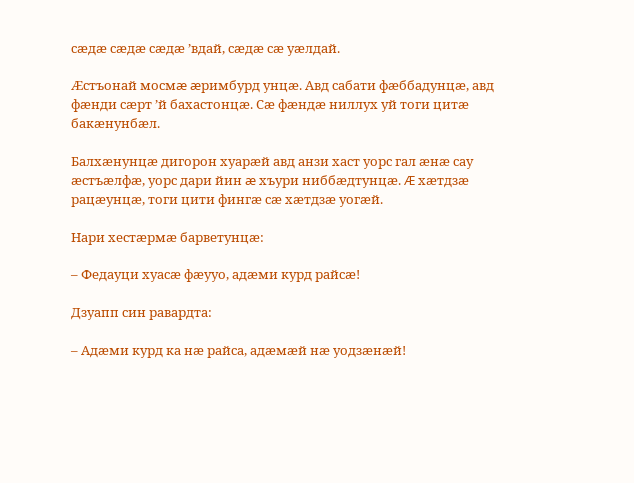сæдæ сæдæ сæдæ ’вдай, сæдæ сæ уæлдай.

Æстъонай мосмæ æримбурд унцæ. Авд сабати фæббадунцæ, авд фæнди сæрт ’й бахастонцæ. Сæ фæндæ ниллух уй тоги цитæ бакæнунбæл.

Балхæнунцæ дигорон хуарæй авд анзи хаст уорс гал æнæ сау æстъæлфæ, уорс дари йин æ хъури ниббæдтунцæ. Æ хæтдзæ рацæунцæ, тоги цити фингæ сæ хæтдзæ уогæй.

Нари хестæрмæ барветунцæ:

– Федауци хуасæ фæууо, адæми курд райсæ!

Дзуапп син равардта:

– Адæми курд ка нæ райса, адæмæй нæ уодзæнæй!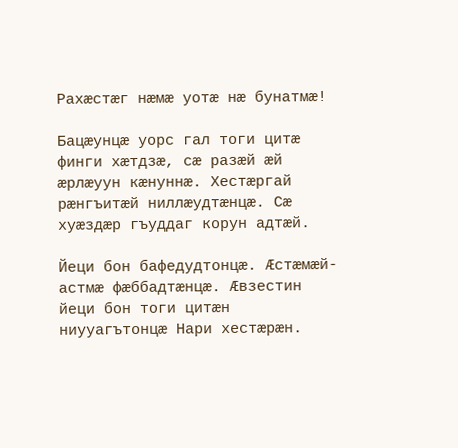Рахæстæг нæмæ уотæ нæ бунатмæ!

Бацæунцæ уорс гал тоги цитæ финги хæтдзæ, сæ разæй æй æрлæуун кæнуннæ. Хестæргай рæнгъитæй ниллæудтæнцæ. Сæ хуæздæр гъуддаг корун адтæй.

Йеци бон бафедудтонцæ. Æстæмæй-астмæ фæббадтæнцæ. Æвзестин йеци бон тоги цитæн ниууагътонцæ Нари хестæрæн.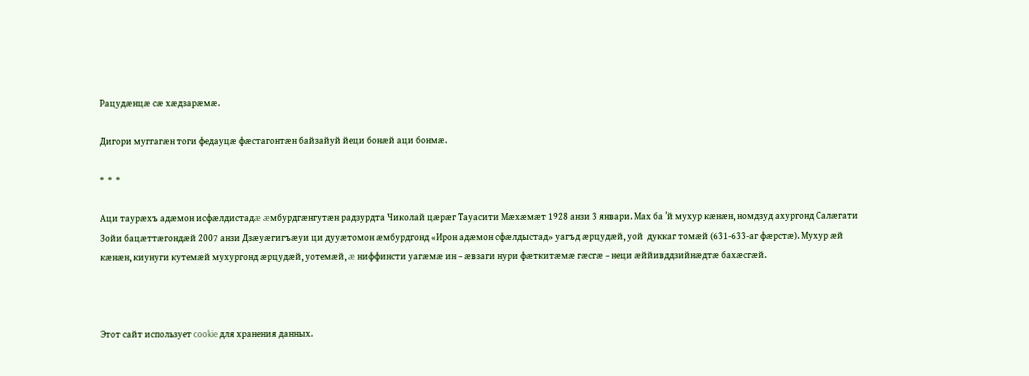Рацудæнцæ сæ хæдзарæмæ.

Дигори муггагæн тоги федауцæ фæстагонтæн байзайуй йеци бонæй аци бонмæ.

*  *  *

Аци таурæхъ адæмон исфæлдистадæ æмбурдгæнгутæн радзурдта Чиколай цæрæг Тауасити Мæхæмæт 1928 анзи 3 январи. Мах ба ’й мухур кæнæн, номдзуд ахургонд Салæгати Зойи бацæттæгондæй 2007 анзи Дзæуæгигъæуи ци дууæтомон æмбурдгонд «Ирон адæмон сфæлдыстад» уагъд æрцудæй, уой  дуккаг томæй (631-633-аг фæрстæ). Мухур æй кæнæн, киунуги кутемæй мухургонд æрцудæй, уотемæй, æ ниффинсти уагæмæ ин – æвзаги нури фæткитæмæ гæсгæ – неци æййивддзийнæдтæ бахæсгæй.



Этот сайт использует cookie для хранения данных.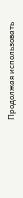Продолжая использовать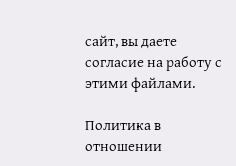сайт, вы даете согласие на работу с этими файлами.

Политика в отношении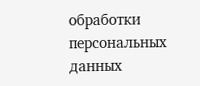обработки персональных данных